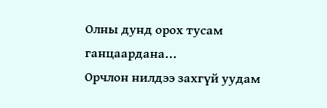Олны дунд орох тусам ганцаардана...
Орчлон нилдээ захгүй уудам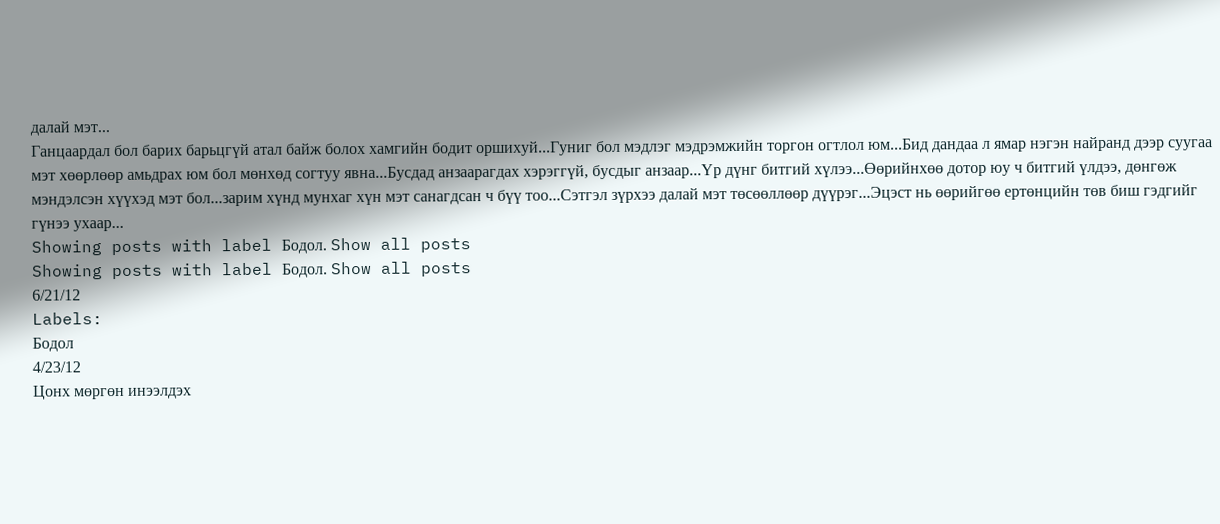далай мэт...
Ганцаардал бол барих барьцгүй атал байж болох хамгийн бодит оршихуй...Гуниг бол мэдлэг мэдрэмжийн торгон огтлол юм...Бид дандаа л ямар нэгэн найранд дээр суугаа мэт хөөрлөөр амьдрах юм бол мөнхөд согтуу явна...Бусдад анзаарагдах хэрэггүй, бусдыг анзаар...Үр дүнг битгий хүлээ...Өөрийнхөө дотор юу ч битгий үлдээ, дөнгөж мэндэлсэн хүүхэд мэт бол...зарим хүнд мунхаг хүн мэт санагдсан ч бүү тоо...Сэтгэл зүрхээ далай мэт төсөөллөөр дүүрэг...Эцэст нь өөрийгөө ертөнцийн төв биш гэдгийг гүнээ ухаар...
Showing posts with label Бодол. Show all posts
Showing posts with label Бодол. Show all posts
6/21/12
Labels:
Бодол
4/23/12
Цонх мөргөн инээлдэх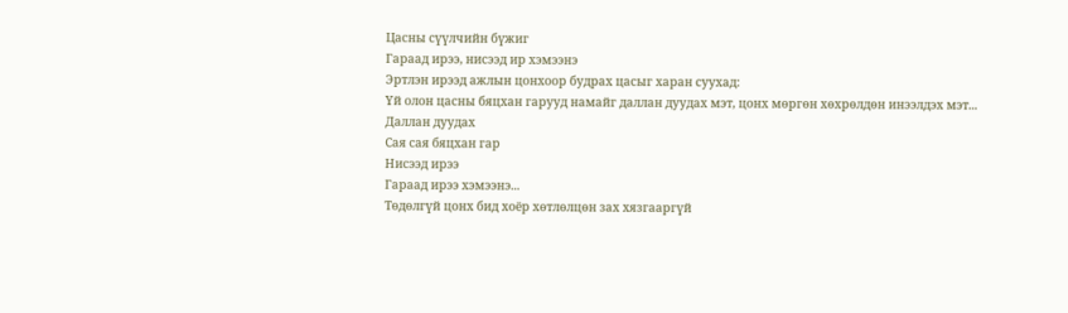Цасны сүүлчийн бүжиг
Гараад ирээ, нисээд ир хэмээнэ
Эртлэн ирээд ажлын цонхоор будрах цасыг харан суухад:
Үй олон цасны бяцхан гарууд намайг даллан дуудах мэт, цонх мөргөн хөхрөлдөн инээлдэх мэт...
Даллан дуудах
Сая сая бяцхан гар
Нисээд ирээ
Гараад ирээ хэмээнэ...
Төдөлгүй цонх бид хоёр хөтлөлцөн зах хязгааргүй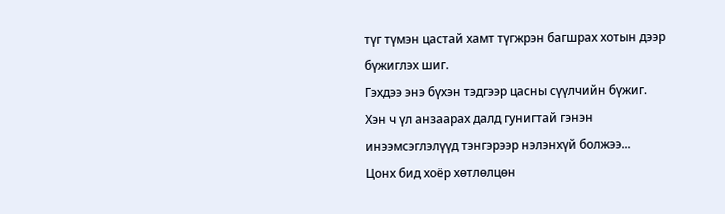түг түмэн цастай хамт түгжрэн багшрах хотын дээр бүжиглэх шиг.
Гэхдээ энэ бүхэн тэдгээр цасны сүүлчийн бүжиг. Хэн ч үл анзаарах далд гунигтай гэнэн инээмсэглэлүүд тэнгэрээр нэлэнхүй болжээ...
Цонх бид хоёр хөтлөлцөн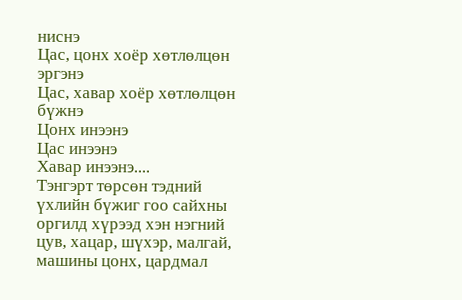ниснэ
Цас, цонх хоёр хөтлөлцөн эргэнэ
Цас, хавар хоёр хөтлөлцөн бүжнэ
Цонх инээнэ
Цас инээнэ
Хавар инээнэ....
Тэнгэрт төрсөн тэдний үхлийн бүжиг гоо сайхны оргилд хүрээд хэн нэгний цув, хацар, шүхэр, малгай, машины цонх, цардмал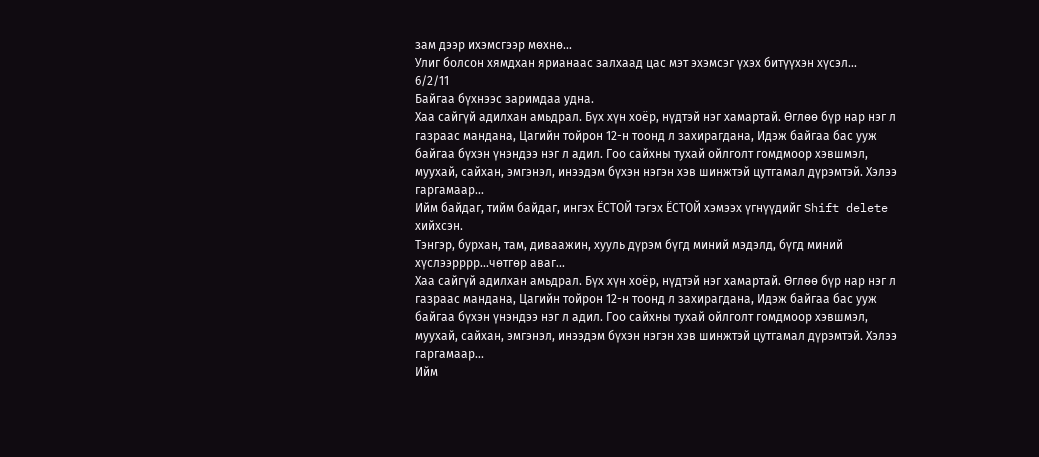зам дээр ихэмсгээр мөхнө...
Улиг болсон хямдхан ярианаас залхаад цас мэт эхэмсэг үхэх битүүхэн хүсэл...
6/2/11
Байгаа бүхнээс заримдаа удна.
Хаа сайгүй адилхан амьдрал. Бүх хүн хоёр, нүдтэй нэг хамартай. Өглөө бүр нар нэг л газраас мандана, Цагийн тойрон 12-н тоонд л захирагдана, Идэж байгаа бас ууж байгаа бүхэн үнэндээ нэг л адил. Гоо сайхны тухай ойлголт гомдмоор хэвшмэл, муухай, сайхан, эмгэнэл, инээдэм бүхэн нэгэн хэв шинжтэй цутгамал дүрэмтэй. Хэлээ гаргамаар...
Ийм байдаг, тийм байдаг, ингэх ЁСТОЙ тэгэх ЁСТОЙ хэмээх үгнүүдийг Shift delete хийхсэн.
Тэнгэр, бурхан, там, диваажин, хууль дүрэм бүгд миний мэдэлд, бүгд миний хүслээрррр...чөтгөр аваг...
Хаа сайгүй адилхан амьдрал. Бүх хүн хоёр, нүдтэй нэг хамартай. Өглөө бүр нар нэг л газраас мандана, Цагийн тойрон 12-н тоонд л захирагдана, Идэж байгаа бас ууж байгаа бүхэн үнэндээ нэг л адил. Гоо сайхны тухай ойлголт гомдмоор хэвшмэл, муухай, сайхан, эмгэнэл, инээдэм бүхэн нэгэн хэв шинжтэй цутгамал дүрэмтэй. Хэлээ гаргамаар...
Ийм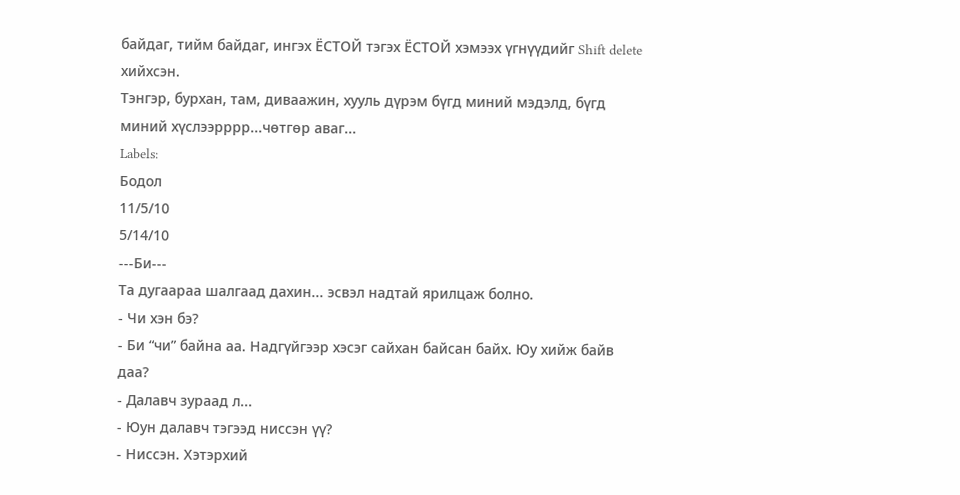байдаг, тийм байдаг, ингэх ЁСТОЙ тэгэх ЁСТОЙ хэмээх үгнүүдийг Shift delete хийхсэн.
Тэнгэр, бурхан, там, диваажин, хууль дүрэм бүгд миний мэдэлд, бүгд миний хүслээрррр...чөтгөр аваг...
Labels:
Бодол
11/5/10
5/14/10
---Би---
Та дугаараа шалгаад дахин... эсвэл надтай ярилцаж болно.
- Чи хэн бэ?
- Би “чи” байна аа. Надгүйгээр хэсэг сайхан байсан байх. Юу хийж байв даа?
- Далавч зураад л...
- Юун далавч тэгээд ниссэн үү?
- Ниссэн. Хэтэрхий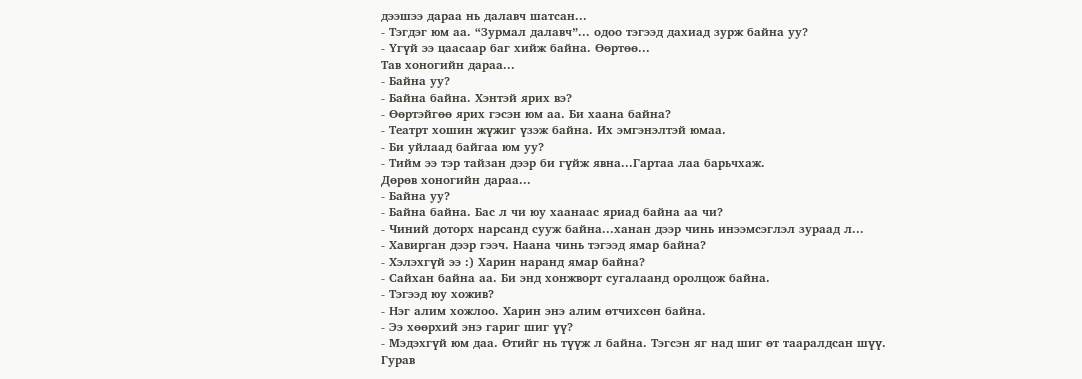дээшээ дараа нь далавч шатсан...
- Тэгдэг юм аа. “Зурмал далавч”... одоо тэгээд дахиад зурж байна уу?
- Үгүй ээ цаасаар баг хийж байна. Өөртөө...
Тав хоногийн дараа...
- Байна уу?
- Байна байна. Хэнтэй ярих вэ?
- Өөртэйгөө ярих гэсэн юм аа. Би хаана байна?
- Театрт хошин жүжиг үзэж байна. Их эмгэнэлтэй юмаа.
- Би уйлаад байгаа юм уу?
- Тийм ээ тэр тайзан дээр би гүйж явна...Гартаа лаа барьчхаж.
Дөрөв хоногийн дараа...
- Байна уу?
- Байна байна. Бас л чи юу хаанаас яриад байна аа чи?
- Чиний доторх нарсанд сууж байна...ханан дээр чинь инээмсэглэл зураад л...
- Хавирган дээр гээч. Наана чинь тэгээд ямар байна?
- Хэлэхгүй ээ :) Харин наранд ямар байна?
- Сайхан байна аа. Би энд хонжворт сугалаанд оролцож байна.
- Тэгээд юу хожив?
- Нэг алим хожлоо. Харин энэ алим өтчихсөн байна.
- Ээ хөөрхий энэ гариг шиг үү?
- Мэдэхгүй юм даа. Өтийг нь түүж л байна. Тэгсэн яг над шиг өт тааралдсан шүү.
Гурав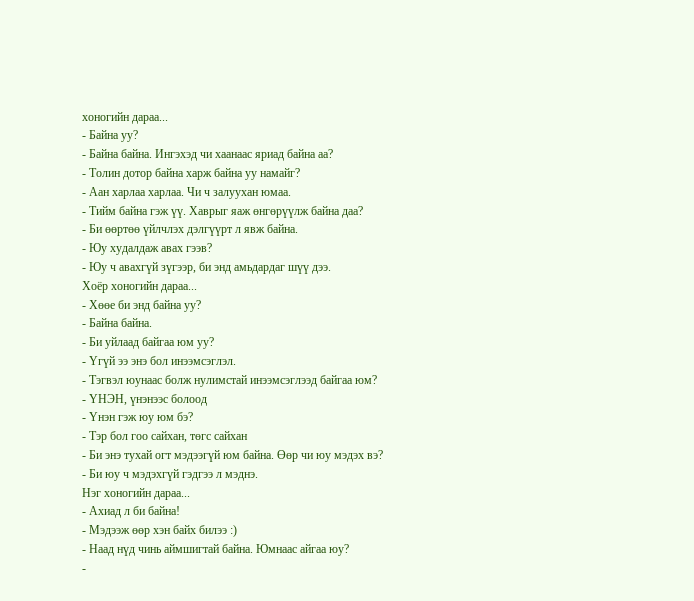хоногийн дараа...
- Байна уу?
- Байна байна. Ингэхэд чи хаанаас яриад байна аа?
- Толин дотор байна харж байна уу намайг?
- Аан харлаа харлаа. Чи ч залуухан юмаа.
- Тийм байна гэж үү. Хаврыг яаж өнгөрүүлж байна даа?
- Би өөртөө үйлчлэх дэлгүүрт л явж байна.
- Юу худалдаж авах гээв?
- Юу ч авахгүй зүгээр, би энд амьдардаг шүү дээ.
Хоёр хоногийн дараа...
- Хөөе би энд байна уу?
- Байна байна.
- Би уйлаад байгаа юм уу?
- Үгүй ээ энэ бол инээмсэглэл.
- Тэгвэл юунаас болж нулимстай инээмсэглээд байгаа юм?
- ҮНЭН, үнэнээс болоод
- Үнэн гэж юу юм бэ?
- Тэр бол гоо сайхан, төгс сайхан
- Би энэ тухай огт мэдээгүй юм байна. Өөр чи юу мэдэх вэ?
- Би юу ч мэдэхгүй гэдгээ л мэднэ.
Нэг хоногийн дараа...
- Ахиад л би байна!
- Мэдээж өөр хэн байх билээ :)
- Наад нүд чинь аймшигтай байна. Юмнаас айгаа юу?
-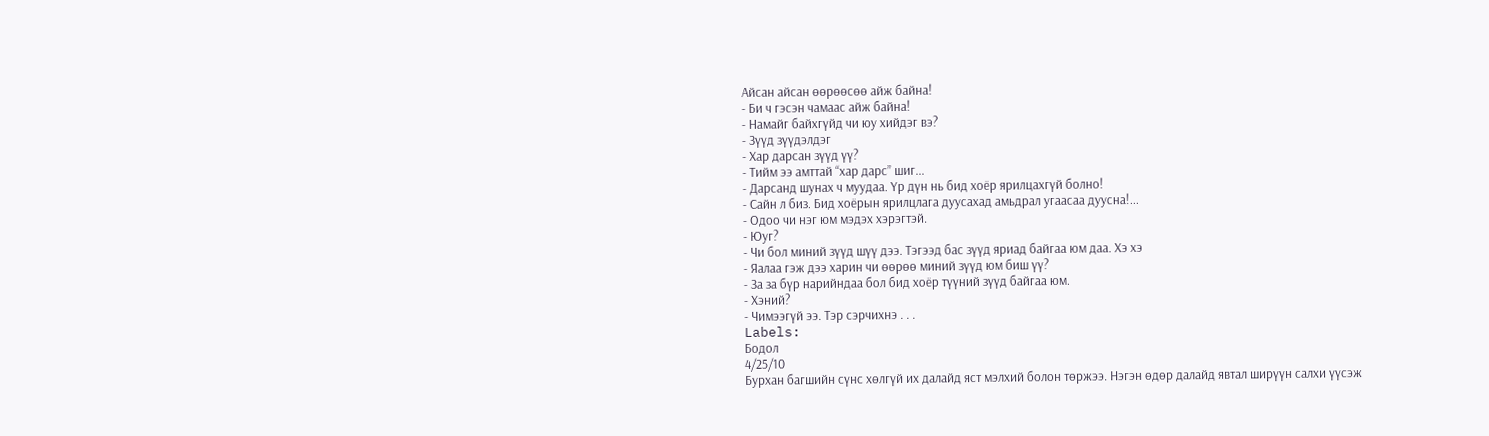Айсан айсан өөрөөсөө айж байна!
- Би ч гэсэн чамаас айж байна!
- Намайг байхгүйд чи юу хийдэг вэ?
- Зүүд зүүдэлдэг
- Хар дарсан зүүд үү?
- Тийм ээ амттай “хар дарс” шиг...
- Дарсанд шунах ч муудаа. Үр дүн нь бид хоёр ярилцахгүй болно!
- Сайн л биз. Бид хоёрын ярилцлага дуусахад амьдрал угаасаа дуусна!...
- Одоо чи нэг юм мэдэх хэрэгтэй.
- Юуг?
- Чи бол миний зүүд шүү дээ. Тэгээд бас зүүд яриад байгаа юм даа. Хэ хэ
- Яалаа гэж дээ харин чи өөрөө миний зүүд юм биш үү?
- За за бүр нарийндаа бол бид хоёр түүний зүүд байгаа юм.
- Хэний?
- Чимээгүй ээ. Тэр сэрчихнэ . . .
Labels:
Бодол
4/25/10
Бурхан багшийн сүнс хөлгүй их далайд яст мэлхий болон төржээ. Нэгэн өдөр далайд явтал ширүүн салхи үүсэж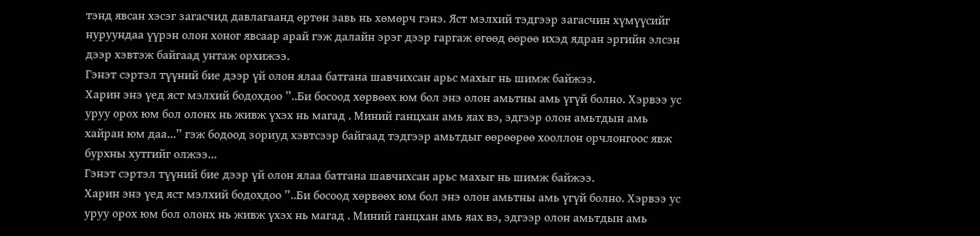тэнд явсан хэсэг загасчид давлагаанд өртөн завь нь хөмөрч гэнэ. Яст мэлхий тэдгээр загасчин хүмүүсийг нуруундаа үүрэн олон хоног явсаар арай гэж далайн эрэг дээр гаргаж өгөөд өөрөө ихэд ядран эргийн элсэн дээр хэвтэж байгаад унтаж орхижээ.
Гэнэт сэртэл түүний бие дээр үй олон ялаа батгана шавчихсан арьс махыг нь шимж байжээ.
Харин энэ үед яст мэлхий бодохдоо ”..Би босоод хөрвөөх юм бол энэ олон амьтны амь үгүй болно. Хэрвээ ус уруу орох юм бол олонх нь живж үхэх нь магад . Миний ганцхан амь яах вэ, эдгээр олон амьтдын амь хайран юм даа...” гэж бодоод зориуд хэвтсээр байгаад тэдгээр амьтдыг өөрөөрөө хооллон орчлонгоос явж бурхны хутгийг олжээ...
Гэнэт сэртэл түүний бие дээр үй олон ялаа батгана шавчихсан арьс махыг нь шимж байжээ.
Харин энэ үед яст мэлхий бодохдоо ”..Би босоод хөрвөөх юм бол энэ олон амьтны амь үгүй болно. Хэрвээ ус уруу орох юм бол олонх нь живж үхэх нь магад . Миний ганцхан амь яах вэ, эдгээр олон амьтдын амь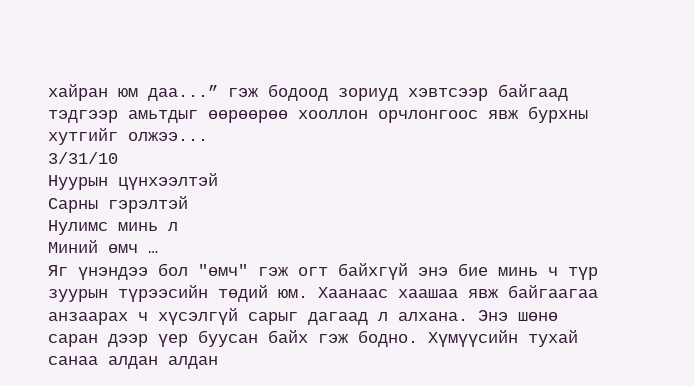хайран юм даа...” гэж бодоод зориуд хэвтсээр байгаад тэдгээр амьтдыг өөрөөрөө хооллон орчлонгоос явж бурхны хутгийг олжээ...
3/31/10
Нуурын цүнхээлтэй
Сарны гэрэлтэй
Нулимс минь л
Миний өмч …
Яг үнэндээ бол "өмч" гэж огт байхгүй энэ бие минь ч түр зуурын түрээсийн төдий юм. Хаанаас хаашаа явж байгаагаа анзаарах ч хүсэлгүй сарыг дагаад л алхана. Энэ шөнө саран дээр үер буусан байх гэж бодно. Хүмүүсийн тухай санаа алдан алдан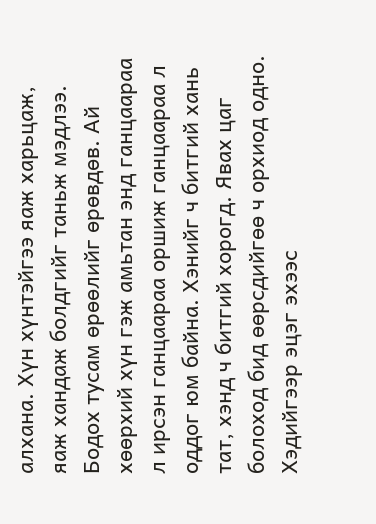алхана. Хүн хүнтэйгээ яаж харьцаж, яаж хандаж болдгийг таньж мэдлээ. Бодох тусам өрөөлийг өрөвдөв. Ай хөөрхий хүн гэж амьтан энд ганцаараа л ирсэн ганцаараа оршиж ганцаараа л оддог юм байна. Хэнийг ч битгий хань тат, хэнд ч битгий хорогд. Явах цаг болоход бид өөрсдийгөө ч орхиод одно. Хэдийгээр эцэг эхээс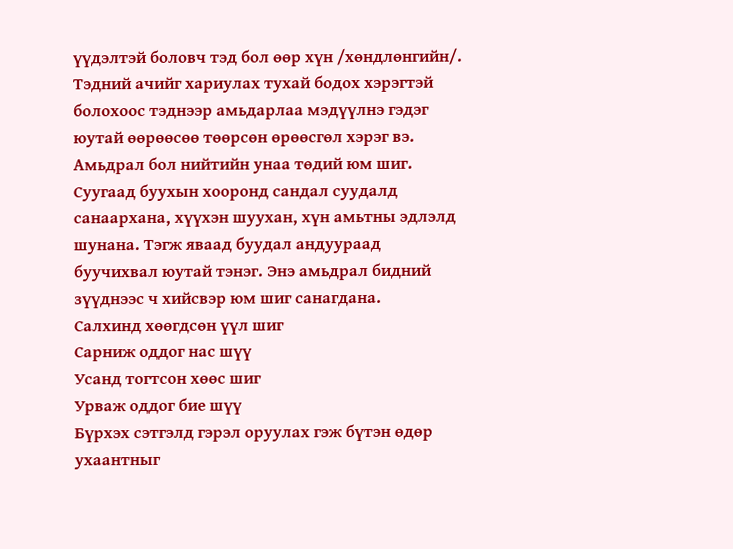үүдэлтэй боловч тэд бол өөр хүн /хөндлөнгийн/. Тэдний ачийг хариулах тухай бодох хэрэгтэй болохоос тэднээр амьдарлаа мэдүүлнэ гэдэг юутай өөрөөсөө төөрсөн өрөөсгөл хэрэг вэ.
Амьдрал бол нийтийн унаа төдий юм шиг. Суугаад буухын хооронд сандал суудалд санаархана, хүүхэн шуухан, хүн амьтны эдлэлд шунана. Тэгж яваад буудал андуураад буучихвал юутай тэнэг. Энэ амьдрал бидний зүүднээс ч хийсвэр юм шиг санагдана.
Салхинд хөөгдсөн үүл шиг
Сарниж оддог нас шүү
Усанд тогтсон хөөс шиг
Урваж оддог бие шүү
Бүрхэх сэтгэлд гэрэл оруулах гэж бүтэн өдөр ухаантныг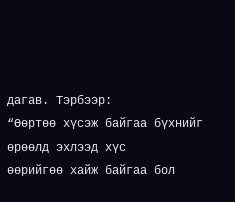дагав. Тэрбээр:
“Өөртөө хүсэж байгаа бүхнийг
өрөөлд эхлээд хүс
өөрийгөө хайж байгаа бол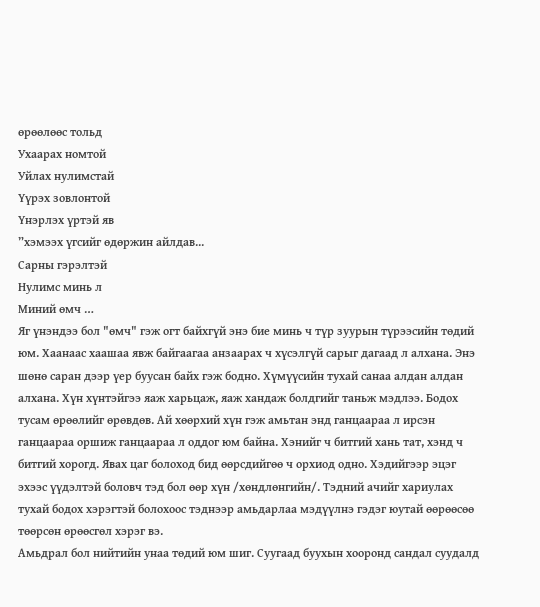өрөөлөөс тольд
Ухаарах номтой
Уйлах нулимстай
Үүрэх зовлонтой
Үнэрлэх үртэй яв
”хэмээх үгсийг өдөржин айлдав...
Сарны гэрэлтэй
Нулимс минь л
Миний өмч …
Яг үнэндээ бол "өмч" гэж огт байхгүй энэ бие минь ч түр зуурын түрээсийн төдий юм. Хаанаас хаашаа явж байгаагаа анзаарах ч хүсэлгүй сарыг дагаад л алхана. Энэ шөнө саран дээр үер буусан байх гэж бодно. Хүмүүсийн тухай санаа алдан алдан алхана. Хүн хүнтэйгээ яаж харьцаж, яаж хандаж болдгийг таньж мэдлээ. Бодох тусам өрөөлийг өрөвдөв. Ай хөөрхий хүн гэж амьтан энд ганцаараа л ирсэн ганцаараа оршиж ганцаараа л оддог юм байна. Хэнийг ч битгий хань тат, хэнд ч битгий хорогд. Явах цаг болоход бид өөрсдийгөө ч орхиод одно. Хэдийгээр эцэг эхээс үүдэлтэй боловч тэд бол өөр хүн /хөндлөнгийн/. Тэдний ачийг хариулах тухай бодох хэрэгтэй болохоос тэднээр амьдарлаа мэдүүлнэ гэдэг юутай өөрөөсөө төөрсөн өрөөсгөл хэрэг вэ.
Амьдрал бол нийтийн унаа төдий юм шиг. Суугаад буухын хооронд сандал суудалд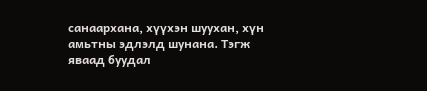санаархана, хүүхэн шуухан, хүн амьтны эдлэлд шунана. Тэгж яваад буудал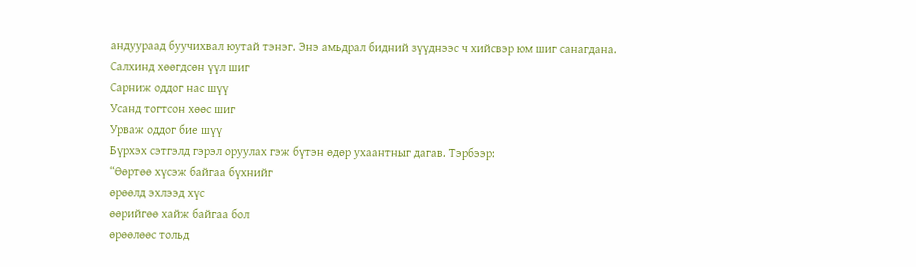андуураад буучихвал юутай тэнэг. Энэ амьдрал бидний зүүднээс ч хийсвэр юм шиг санагдана.
Салхинд хөөгдсөн үүл шиг
Сарниж оддог нас шүү
Усанд тогтсон хөөс шиг
Урваж оддог бие шүү
Бүрхэх сэтгэлд гэрэл оруулах гэж бүтэн өдөр ухаантныг дагав. Тэрбээр:
“Өөртөө хүсэж байгаа бүхнийг
өрөөлд эхлээд хүс
өөрийгөө хайж байгаа бол
өрөөлөөс тольд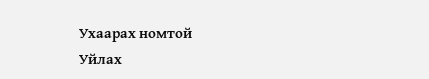Ухаарах номтой
Уйлах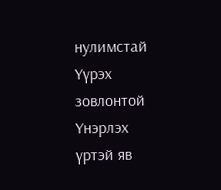нулимстай
Үүрэх зовлонтой
Үнэрлэх үртэй яв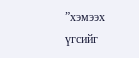”хэмээх үгсийг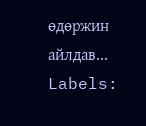өдөржин айлдав...
Labels: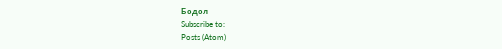Бодол
Subscribe to:
Posts (Atom)